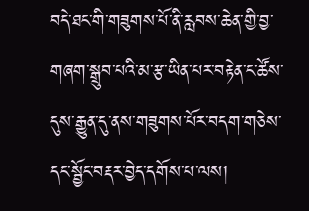བདེ་ཐང་གི་གཟུགས་པོ་ནི་རླབས་ཆེན་གྱི་བྱ་གཞག་སྒྲུབ་པའི་མ་རྩ་ཡིན་པར་བརྟེན་ང་ཚོས་དུས་རྒྱུན་དུ་ནས་གཟུགས་པོར་བདག་གཅེས་དང་སྦྱོང་བརྡར་བྱེད་དགོས་པ་ལས།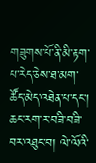གཟུགས་པོ་ནི་མི་རྟག་པ་རེད་ཅེས་ཐ་མག་ཚོད་མེད་འཐེན་པ་དང་། ཆང་རག་ར་བཟི་བཟི་བར་འཐུང་བ། ལེ་ལོའི་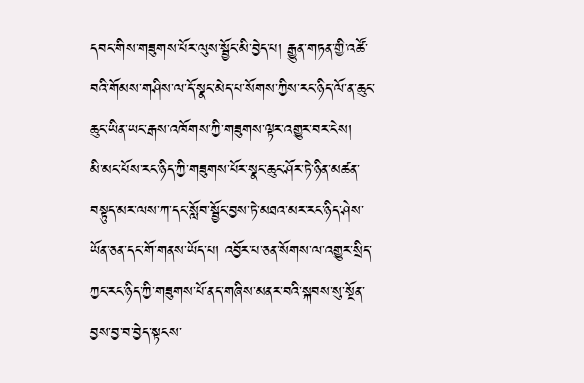དབང་གིས་གཟུགས་པོར་ལུས་སྦྱོང་མི་བྱེད་པ། རྒྱུན་གཏན་གྱི་འཚོ་བའི་གོམས་གཤིས་ལ་དོ་སྣང་མེད་པ་སོགས་ཀྱིས་རང་ཉིད་ལོ་ན་ཆུང་ཆུང་ཡིན་ཡང་རྒས་འཁོགས་ཀྱི་གཟུགས་ལྟར་འགྱུར་བར་ངེས།
མི་མང་པོས་རང་ཉིད་ཀྱི་གཟུགས་པོར་སྣང་ཆུང་ཤོར་ཏེ་ཉིན་མཚན་བསྟུད་མར་ལས་ཀ་དང་སློབ་སྦྱོང་བྱས་ཏེ་མཐའ་མར་རང་ཉིད་ཤེས་ཡོན་ཅན་དང་གོ་གནས་ཡོད་པ། འབྱོར་པ་ཅན་སོགས་ལ་འགྱུར་སྲིད་ཀྱང་རང་ཉིད་ཀྱི་གཟུགས་པོ་ནད་གཞིས་མནར་བའི་སྐབས་སུ་སྔོན་བྱས་བྱ་བ་བྱེད་སྟངས་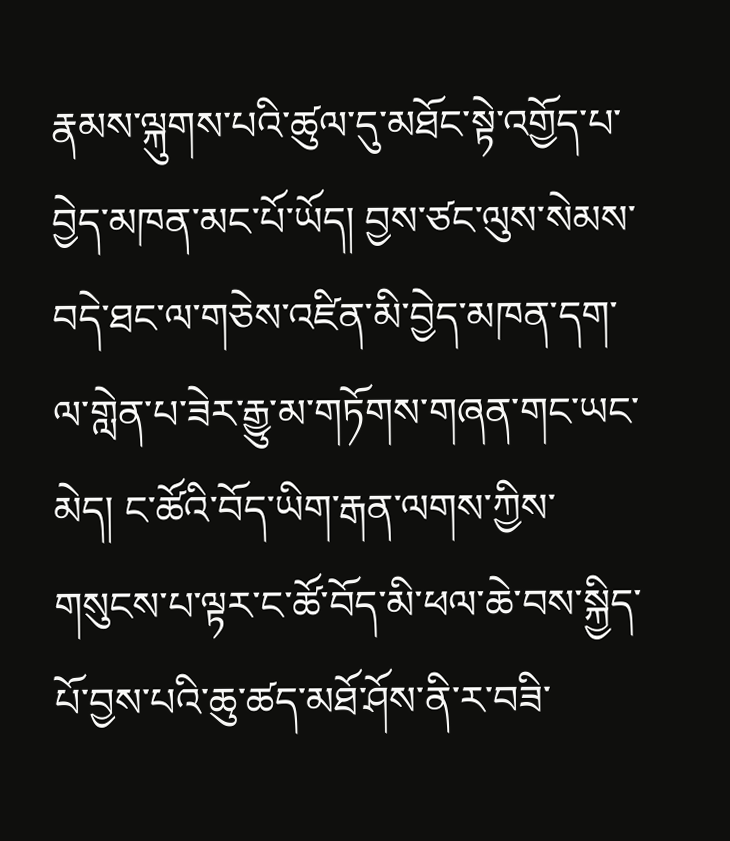རྣམས་ལྐུགས་པའི་ཚུལ་དུ་མཐོང་སྟེ་འགྱོད་པ་བྱེད་མཁན་མང་པོ་ཡོད། བྱས་ཙང་ལུས་སེམས་བདེ་ཐང་ལ་གཅེས་འཛིན་མི་བྱེད་མཁན་དག་ལ་གླེན་པ་ཟེར་རྒྱུ་མ་གཏོགས་གཞན་གང་ཡང་མེད། ང་ཚོའི་བོད་ཡིག་རྒན་ལགས་ཀྱིས་གསུངས་པ་ལྟར་ང་ཚོ་བོད་མི་ཕལ་ཆེ་བས་སྐྱིད་པོ་བྱས་པའི་ཆུ་ཚད་མཐོ་ཤོས་ནི་ར་བཟི་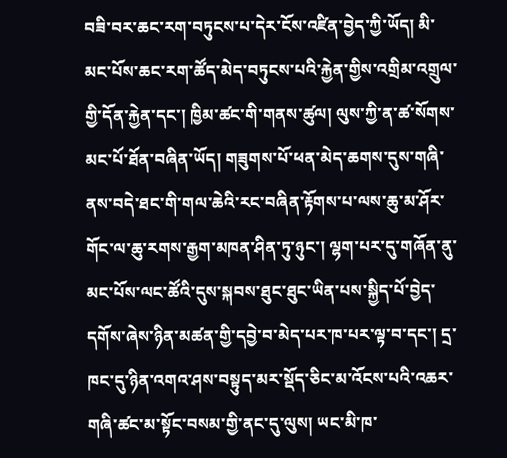བཟི་བར་ཆང་རག་བཏུངས་པ་དེར་ངོས་འཛིན་བྱེད་ཀྱི་ཡོད། མི་མང་པོས་ཆང་རག་ཚོད་མེད་བཏུངས་པའི་རྐྱེན་གྱིས་འགྲིམ་འགྲུལ་གྱི་དོན་རྐྱེན་དང་། ཁྱིམ་ཚང་གི་གནས་ཚུལ། ལུས་ཀྱི་ན་ཚ་སོགས་མང་པོ་ཐོན་བཞིན་ཡོད། གཟུགས་པོ་ཕན་མེད་ཆགས་དུས་གཞི་ནས་བདེ་ཐང་གི་གལ་ཆེའི་རང་བཞིན་རྟོགས་པ་ལས་ཆུ་མ་ཤོར་གོང་ལ་ཆུ་རགས་རྒྱག་མཁན་ཤིན་ཏུ་ཉུང་། ལྷག་པར་དུ་གཞོན་ནུ་མང་པོས་ལང་ཚོའི་དུས་སྐབས་ཐུང་ཐུང་ཡིན་པས་སྐྱིད་པོ་བྱེད་དགོས་ཞེས་ཉིན་མཚན་གྱི་དབྱེ་བ་མེད་པར་ཁ་པར་ལྟ་བ་དང་། དྲ་ཁང་དུ་ཉིན་འགའ་ཤས་བསྟུད་མར་སྡོད་ཅིང་མ་འོངས་པའི་འཆར་གཞི་ཚང་མ་སྟོང་བསམ་གྱི་ནང་དུ་ལུས། ཡང་མི་ཁ་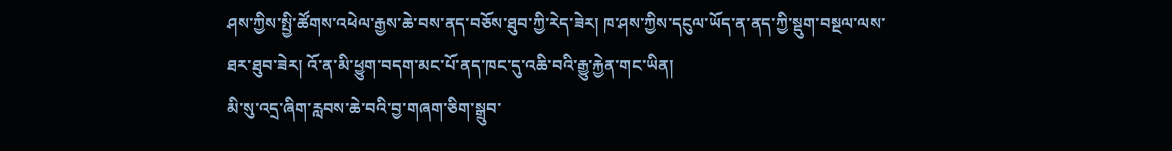ཤས་ཀྱིས་སྤྱི་ཚོགས་འཕེལ་རྒྱས་ཆེ་བས་ནད་བཅོས་ཐུབ་ཀྱི་རེད་ཟེར། ཁ་ཤས་ཀྱིས་དངུལ་ཡོད་ན་ནད་ཀྱི་སྡུག་བསྔལ་ལས་ཐར་ཐུབ་ཟེར། འོ་ན་མི་ཕྱུག་བདག་མང་པོ་ནད་ཁང་དུ་འཆི་བའི་རྒྱུ་རྐྱེན་གང་ཡིན།
མི་སུ་འདྲ་ཞིག་རླབས་ཆེ་བའི་བྱ་གཞག་ཅིག་སྒྲུབ་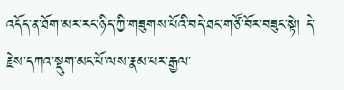འདོད་ན་ཐོག་མར་རང་ཉིད་ཀྱི་གཟུགས་པོའི་བདེ་ཐང་གཙོ་བོར་བཟུང་སྟེ། དེ་རྗེས་དཀའ་སྡུག་མང་པོ་ལས་རྣམ་པར་རྒྱལ་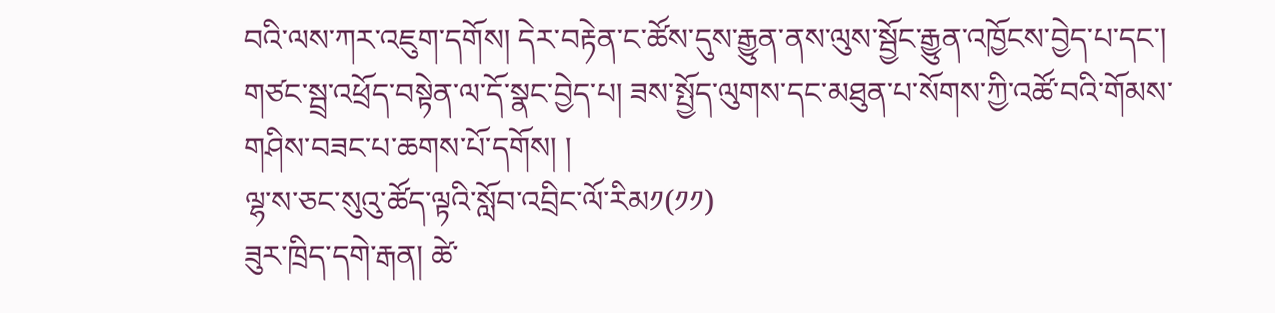བའི་ལས་ཀར་འཇུག་དགོས། དེར་བརྟེན་ང་ཚོས་དུས་རྒྱུན་ནས་ལུས་སྦྱོང་རྒྱུན་འཁྱོངས་བྱེད་པ་དང་། གཙང་སྦྲ་འཕྲོད་བསྟེན་ལ་དོ་སྣང་བྱེད་པ། ཟས་སྤྱོད་ལུགས་དང་མཐུན་པ་སོགས་ཀྱི་འཚོ་བའི་གོམས་གཤིས་བཟང་པ་ཆགས་པོ་དགོས། །
ལྷ་ས་ཅང་སུའུ་ཚོད་ལྟའི་སློབ་འབྲིང་ལོ་རིམ༡(༡༡)
ཟུར་ཁྲིད་དགེ་རྒན། ཚེ་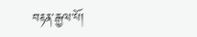བརྟན་རྒྱལ་པོ།